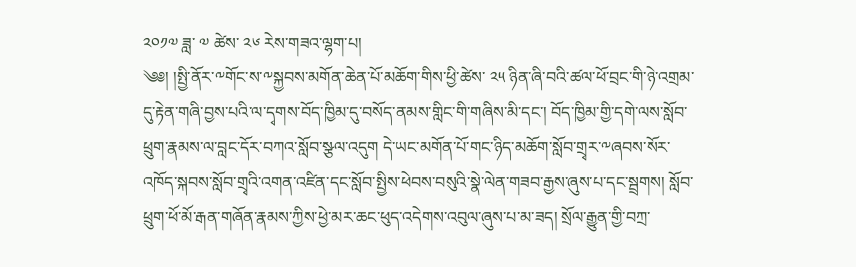༢༠༡༧ ཟླ་ ༧ ཚེས་ ༢༦ རེས་གཟའ་ལྷག་པ།
༄༅། །སྤྱི་ནོར་༸གོང་ས་༸སྐྱབས་མགོན་ཆེན་པོ་མཆོག་གིས་ཕྱི་ཚེས་ ༢༥ ཉིན་ཞི་བའི་ཚལ་ཕོ་བྲང་གི་ཉེ་འགྲམ་དུ་རྟེན་གཞི་བྱས་པའི་ལ་དྭགས་བོད་ཁྱིམ་དུ་བསོད་ནམས་གླིང་གི་གཞིས་མི་དང་། བོད་ཁྱིམ་གྱི་དགེ་ལས་སློབ་ཕྲུག་རྣམས་ལ་བླང་དོར་བཀའ་སློབ་སྩལ་འདུག དེ་ཡང་མགོན་པོ་གང་ཉིད་མཆོག་སློབ་གྲྭར་༸ཞབས་སོར་འཁོད་སྐབས་སློབ་གྲྭའི་འགན་འཛིན་དང་སློབ་སྤྱིས་ཕེབས་བསུའི་སྣེ་ལེན་གཟབ་རྒྱས་ཞུས་པ་དང་སྦྲགས། སློབ་ཕྲུག་ཕོ་མོ་རྒན་གཞོན་རྣམས་ཀྱིས་ཕྱེ་མར་ཆང་ཕུད་འདེགས་འབུལ་ཞུས་པ་མ་ཟད། སྲོལ་རྒྱུན་གྱི་བཀྲ་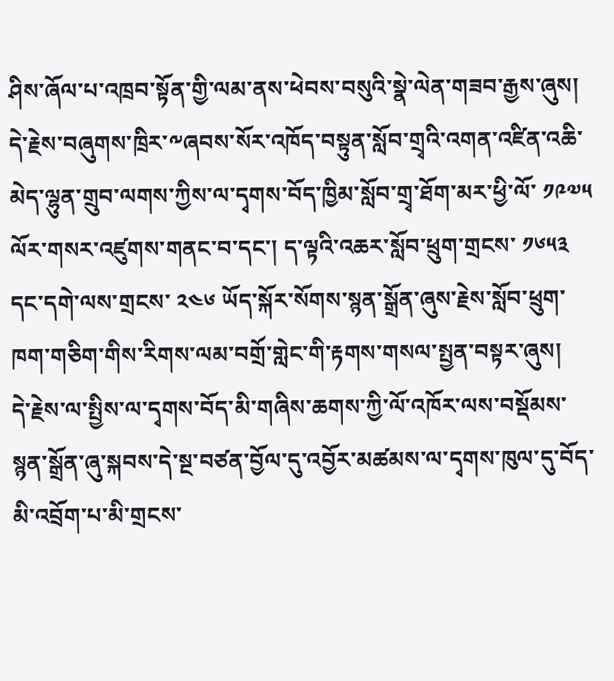ཤིས་ཞོལ་པ་འཁྲབ་སྟོན་གྱི་ལམ་ནས་ཕེབས་བསུའི་སྣེ་ལེན་གཟབ་རྒྱས་ཞུས།
དེ་རྗེས་བཞུགས་ཁྲིར་༸ཞབས་སོར་འཁོད་བསྟུན་སློབ་གྲྭའི་འགན་འཛིན་འཆི་མེད་ལྷུན་གྲུབ་ལགས་ཀྱིས་ལ་དྭགས་བོད་ཁྱིམ་སློབ་གྲྭ་ཐོག་མར་ཕྱི་ལོ་ ༡༩༧༥ ལོར་གསར་འཛུགས་གནང་བ་དང་། ད་ལྟའི་འཆར་སློབ་ཕྲུག་གྲངས་ ༡༦༥༣ དང་དགེ་ལས་གྲངས་ ༢༤༦ ཡོད་སྐོར་སོགས་སྙན་སྒྲོན་ཞུས་རྗེས་སློབ་ཕྲུག་ཁག་གཅིག་གིས་རིགས་ལམ་བགྲོ་གླེང་གི་རྟགས་གསལ་སྤྱན་བསྟར་ཞུས།
དེ་རྗེས་ལ་སྤྱིས་ལ་དྭགས་བོད་མི་གཞིས་ཆགས་ཀྱི་ལོ་འཁོར་ལས་བསྡོམས་སྙན་སྒྲོན་ཞུ་སྐབས་དེ་སྔ་བཙན་བྱོལ་དུ་འབྱོར་མཚམས་ལ་དྭགས་ཁུལ་དུ་བོད་མི་འབྲོག་པ་མི་གྲངས་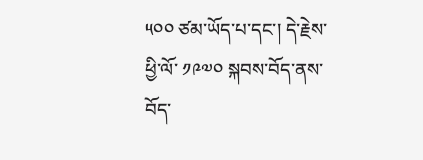༥༠༠ ཙམ་ཡོད་པ་དང་། དེ་རྗེས་ཕྱི་ལོ་ ༡༩༧༠ སྐབས་བོད་ནས་བོད་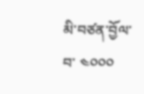མི་བཙན་བྱོལ་བ་ ༤༠༠༠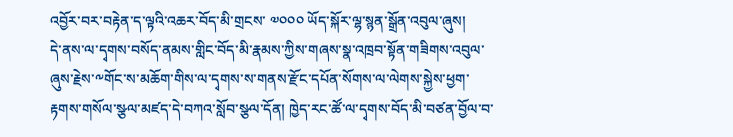འབྱོར་བར་བརྟེན་ད་ལྟའི་འཆར་བོད་མི་གྲངས་ ༧༠༠༠ ཡོད་སྐོར་ལྷ་སྙན་སྒྲོན་འབུལ་ཞུས།
དེ་ནས་ལ་དྭགས་བསོད་ནམས་གླིང་བོད་མི་རྣམས་ཀྱིས་གཞས་སྣ་འཁྲབ་སྟོན་གཟིགས་འབུལ་ཞུས་རྗེས་༸གོང་ས་མཆོག་གིས་ལ་དྭགས་ས་གནས་རྫོང་དཔོན་སོགས་ལ་ལེགས་སྐྱེས་ཕྱག་རྟགས་གསོལ་སྩལ་མཛད་དེ་བཀའ་སློབ་སྩལ་དོན། ཁྱེད་རང་ཚོ་ལ་དྭགས་བོད་མི་བཙན་བྱོལ་བ་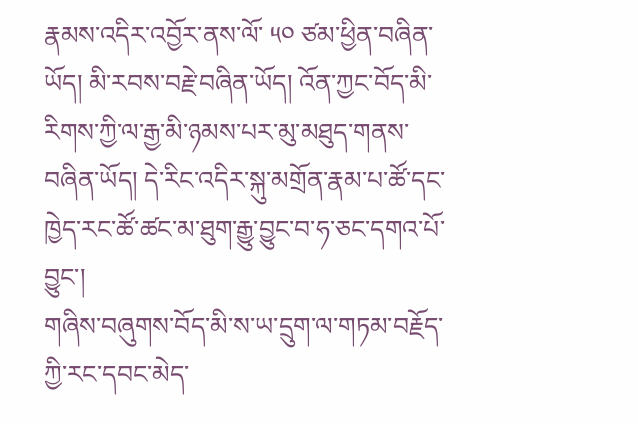རྣམས་འདིར་འབྱོར་ནས་ལོ་ ༥༠ ཙམ་ཕྱིན་བཞིན་ཡོད། མི་རབས་བརྗེ་བཞིན་ཡོད། འོན་ཀྱང་བོད་མི་རིགས་ཀྱི་ལ་རྒྱ་མི་ཉམས་པར་མུ་མཐུད་གནས་བཞིན་ཡོད། དེ་རིང་འདིར་སྐུ་མགྲོན་རྣམ་པ་ཚོ་དང་ཁྱེད་རང་ཚོ་ཚང་མ་ཐུག་རྒྱུ་བྱུང་བ་ཧ་ཅང་དགའ་པོ་བྱུང་།
གཞིས་བཞུགས་བོད་མི་ས་ཡ་དྲུག་ལ་གཏམ་བརྗོད་ཀྱི་རང་དབང་མེད་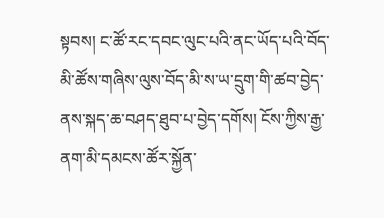སྟབས། ང་ཚོ་རང་དབང་ལུང་པའི་ནང་ཡོད་པའི་བོད་མི་ཚོས་གཞིས་ལུས་བོད་མི་ས་ཡ་དྲུག་གི་ཚབ་བྱེད་ནས་སྐད་ཆ་བཤད་ཐུབ་པ་བྱེད་དགོས། ངོས་ཀྱིས་རྒྱ་ནག་མི་དམངས་ཚོར་སྐྱོན་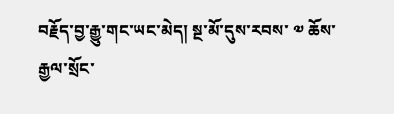བརྗོད་བྱ་རྒྱུ་གང་ཡང་མེད། སྔ་མོ་དུས་རབས་ ༧ ཆོས་རྒྱལ་སྲོང་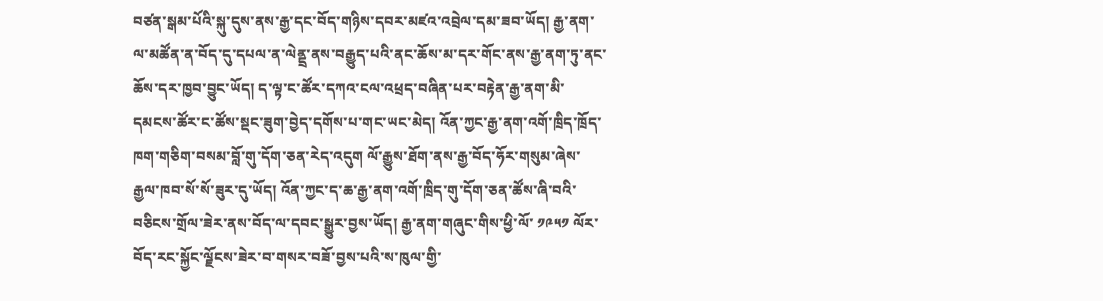བཙན་སྒམ་པོའི་སྐུ་དུས་ནས་རྒྱ་དང་བོད་གཉིས་དབར་མཛའ་འབྲེལ་དམ་ཟབ་ཡོད། རྒྱ་ནག་ལ་མཚོན་ན་བོད་དུ་དཔལ་ན་ལེནྡྲ་ནས་བརྒྱུད་པའི་ནང་ཆོས་མ་དར་གོང་ནས་རྒྱ་ནག་ཏུ་ནང་ཆོས་དར་ཁྱབ་བྱུང་ཡོད། ད་ལྟ་ང་ཚོར་དཀའ་ངལ་འཕྲད་བཞིན་པར་བརྟེན་རྒྱ་ནག་མི་དམངས་ཚོར་ང་ཚོས་སྡང་ཟུག་བྱེད་དགོས་པ་གང་ཡང་མེད། འོན་ཀྱང་རྒྱ་ནག་འགོ་ཁྲིད་ཁྲོད་ཁག་གཅིག་བསམ་བློ་གུ་དོག་ཅན་རེད་འདུག ལོ་རྒྱུས་ཐོག་ནས་རྒྱ་བོད་ཧོར་གསུམ་ཞེས་རྒྱལ་ཁབ་སོ་སོ་ཟུར་དུ་ཡོད། འོན་ཀྱང་ད་ཆ་རྒྱ་ནག་འགོ་ཁྲིད་གུ་དོག་ཅན་ཚོས་ཞི་བའི་བཅིངས་གྲོལ་ཟེར་ནས་བོད་ལ་དབང་སྒྱུར་བྱས་ཡོད། རྒྱ་ནག་གཞུང་གིས་ཕྱི་ལོ་ ༡༩༥༡ ལོར་བོད་རང་སྐྱོང་ལྗོངས་ཟེར་བ་གསར་བཟོ་བྱས་པའི་ས་ཁུལ་གྱི་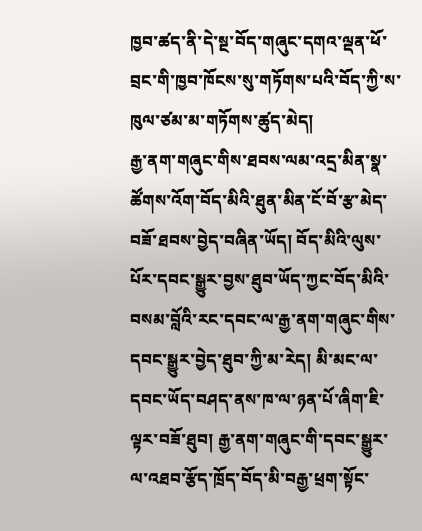ཁྱབ་ཚད་ནི་དེ་སྔ་བོད་གཞུང་དགའ་ལྡན་ཕོ་བྲང་གི་ཁྱབ་ཁོངས་སུ་གཏོགས་པའི་བོད་ཀྱི་ས་ཁུལ་ཙམ་མ་གཏོགས་ཚུད་མེད།
རྒྱ་ནག་གཞུང་གིས་ཐབས་ལམ་འདྲ་མིན་སྣ་ཚོགས་འོག་བོད་མིའི་ཐུན་མིན་ངོ་བོ་རྩ་མེད་བཟོ་ཐབས་བྱེད་བཞིན་ཡོད། བོད་མིའི་ལུས་པོར་དབང་སྒྱུར་བྱས་ཐུབ་ཡོད་ཀྱང་བོད་མིའི་བསམ་བློའི་རང་དབང་ལ་རྒྱ་ནག་གཞུང་གིས་དབང་སྒྱུར་བྱེད་ཐུབ་ཀྱི་མ་རེད། མི་མང་ལ་དབང་ཡོད་བཤད་ནས་ཁ་ལ་ཉན་པོ་ཞིག་ཇི་ལྟར་བཟོ་ཐུབ། རྒྱ་ནག་གཞུང་གི་དབང་སྒྱུར་ལ་འཐབ་རྩོད་ཁྲོད་བོད་མི་བརྒྱ་ཕྲག་སྟོང་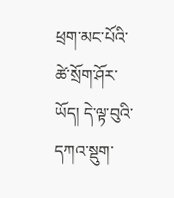ཕྲག་མང་པོའི་ཚེ་སྲོག་ཤོར་ཡོད། དེ་ལྟ་བུའི་དཀའ་སྡུག་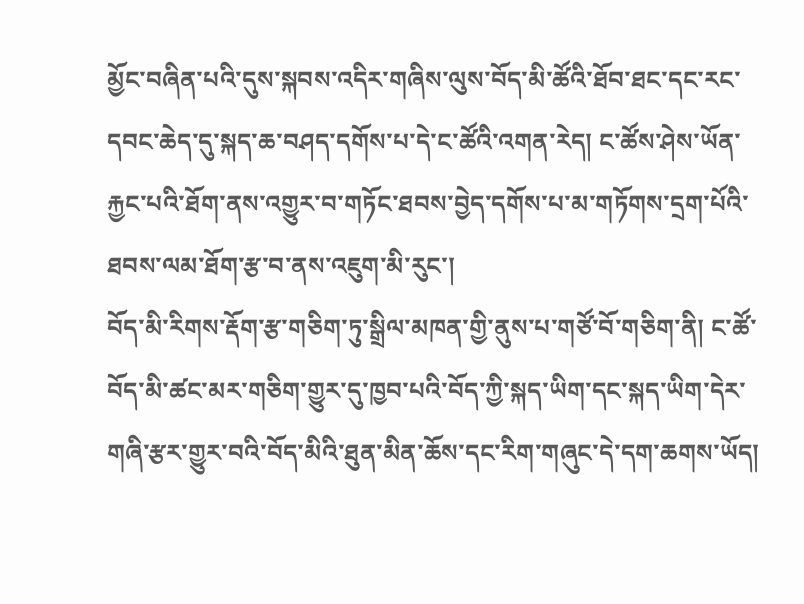མྱོང་བཞིན་པའི་དུས་སྐབས་འདིར་གཞིས་ལུས་བོད་མི་ཚོའི་ཐོབ་ཐང་དང་རང་དབང་ཆེད་དུ་སྐད་ཆ་བཤད་དགོས་པ་དེ་ང་ཚོའི་འགན་རེད། ང་ཚོས་ཤེས་ཡོན་རྐྱང་པའི་ཐོག་ནས་འགྱུར་བ་གཏོང་ཐབས་བྱེད་དགོས་པ་མ་གཏོགས་དྲག་པོའི་ཐབས་ལམ་ཐོག་རྩ་བ་ནས་འཇུག་མི་རུང་།
བོད་མི་རིགས་རྡོག་རྩ་གཅིག་ཏུ་སྒྲིལ་མཁན་གྱི་ནུས་པ་གཙོ་བོ་གཅིག་ནི། ང་ཚོ་བོད་མི་ཚང་མར་གཅིག་གྱུར་དུ་ཁྱབ་པའི་བོད་ཀྱི་སྐད་ཡིག་དང་སྐད་ཡིག་དེར་གཞི་རྩར་གྱུར་བའི་བོད་མིའི་ཐུན་མིན་ཆོས་དང་རིག་གཞུང་དེ་དག་ཆགས་ཡོད།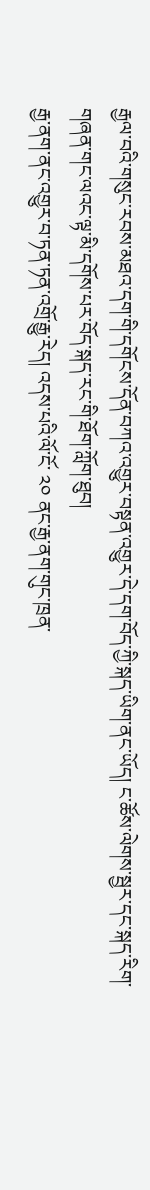རྒྱལ་བའི་གསུང་རབས་མཐའ་དག་གི་དགོངས་དོན་བཀའ་འགྱུར་བསྟན་འགྱུར་དེ་དག་བོད་ཀྱི་སྐད་ཡིག་ནང་ཡོད། ང་ཚོས་ལེགས་སྦྱར་དང་སྐད་རིག་གཞན་གང་ལའང་ལྟ་མི་དགོས་པར་བོད་སྐད་རང་གི་ཐོག་ཀློག་ཐུབ།
རྒྱ་ནག་ནང་འགྱུར་བ་ཏན་ཏན་འགྲོ་རྒྱུ་རེད། འདས་པའི་ལོ་ངོ་ ༢༠ ནང་རྒྱ་ནག་གུང་ཁྲན་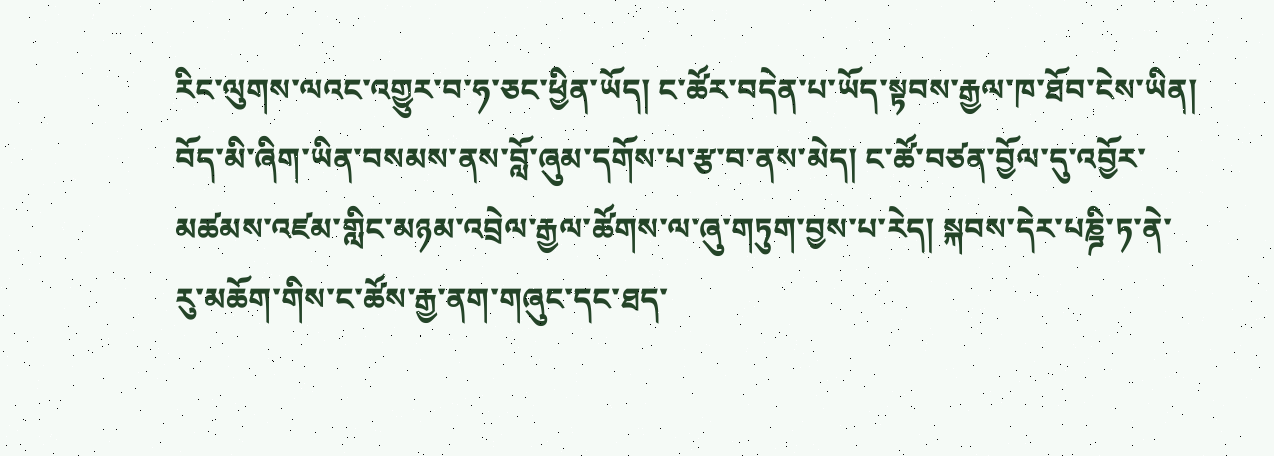རིང་ལུགས་ལའང་འགྱུར་བ་ཧ་ཅང་ཕྱིན་ཡོད། ང་ཚོར་བདེན་པ་ཡོད་སྟབས་རྒྱལ་ཁ་ཐོབ་ངེས་ཡིན། བོད་མི་ཞིག་ཡིན་བསམས་ནས་བློ་ཞུམ་དགོས་པ་རྩ་བ་ནས་མེད། ང་ཚོ་བཙན་བྱོལ་དུ་འབྱོར་མཚམས་འཛམ་གླིང་མཉམ་འབྲེལ་རྒྱལ་ཚོགས་ལ་ཞུ་གཏུག་བྱས་པ་རེད། སྐབས་དེར་པཎྜི་ཏ་ནེ་རུ་མཆོག་གིས་ང་ཚོས་རྒྱ་ནག་གཞུང་དང་ཐད་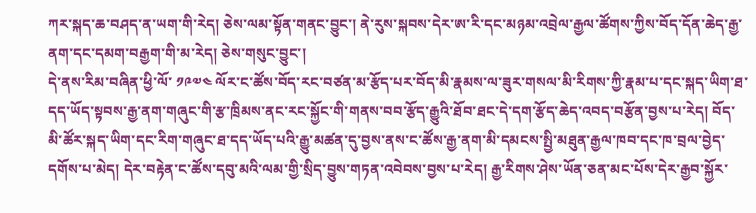ཀར་སྐད་ཆ་བཤད་ན་ཡག་གི་རེད། ཅེས་ལམ་སྟོན་གནང་བྱུང་། ནེ་རུས་སྐབས་དེར་ཨ་རི་དང་མཉམ་འབྲེལ་རྒྱལ་ཚོགས་ཀྱིས་བོད་དོན་ཆེད་རྒྱ་ནག་དང་དམག་བརྒྱག་གི་མ་རེད། ཅེས་གསུང་བྱུང་།
དེ་ནས་རིམ་བཞིན་ཕྱི་ལོ་ ༡༩༧༤ ལོར་ང་ཚོས་བོད་རང་བཙན་མ་རྩོད་པར་བོད་མི་རྣམས་ལ་ཟུར་གསལ་མི་རིགས་ཀྱི་རྣམ་པ་དང་སྐད་ཡིག་ཐ་དད་ཡོད་སྟབས་རྒྱ་ནག་གཞུང་གི་རྩ་ཁྲིམས་ནང་རང་སྐྱོང་གི་གནས་བབ་རྩོད་རྒྱུའི་ཐོབ་ཐང་དེ་དག་རྩོད་ཆེད་འབད་བརྩོན་བྱས་པ་རེད། བོད་མི་ཚོར་སྐད་ཡིག་དང་རིག་གཞུང་ཐ་དད་ཡོད་པའི་རྒྱུ་མཚན་དུ་བྱས་ནས་ང་ཚོས་རྒྱ་ནག་མི་དམངས་སྤྱི་མཐུན་རྒྱལ་ཁབ་དང་ཁ་བྲལ་བྱེད་དགོས་པ་མེད། དེར་བརྟེན་ང་ཚོས་དབུ་མའི་ལམ་གྱི་སྲིད་བྱུས་གཏན་འབེབས་བྱས་པ་རེད། རྒྱ་རིགས་ཤེས་ཡོན་ཅན་མང་པོས་དེར་རྒྱབ་སྐྱོར་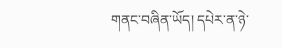གནང་བཞིན་ཡོད། དཔེར་ན་ཉེ་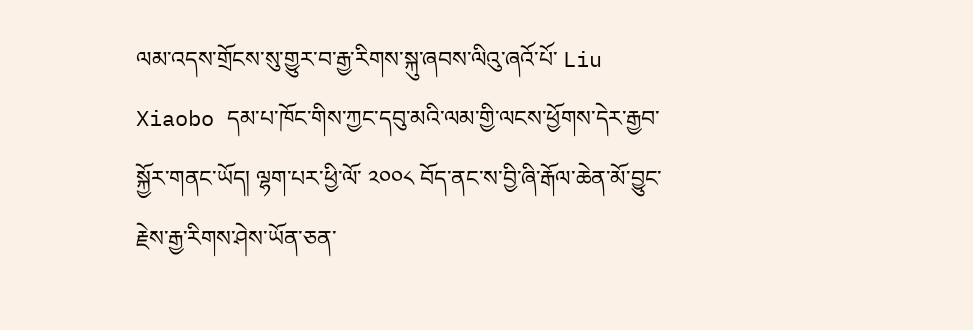ལམ་འདས་གྲོངས་སུ་གྱུར་བ་རྒྱ་རིགས་སྐུ་ཞབས་ལིའུ་ཞའོ་པོ་ Liu Xiaobo དམ་པ་ཁོང་གིས་ཀྱང་དབུ་མའི་ལམ་གྱི་ལངས་ཕྱོགས་དེར་རྒྱབ་སྐྱོར་གནང་ཡོད། ལྷག་པར་ཕྱི་ལོ་ ༢༠༠༨ བོད་ནང་ས་བྱི་ཞི་རྒོལ་ཆེན་མོ་བྱུང་རྗེས་རྒྱ་རིགས་ཤེས་ཡོན་ཅན་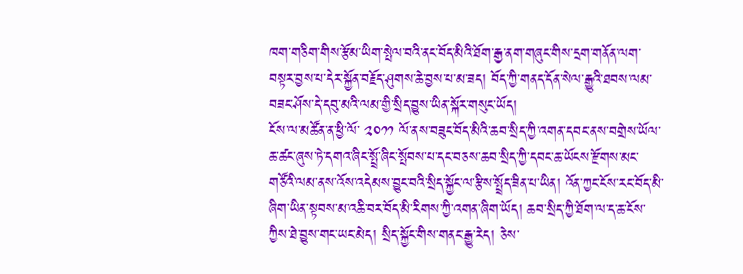ཁག་གཅིག་གིས་རྩོམ་ཡིག་སྤེལ་བའི་ནང་བོད་མིའི་ཐོག་རྒྱ་ནག་གཞུང་གིས་དྲག་གནོན་ལག་བསྟར་བྱས་པ་དེར་སྐྱོན་བརྗོད་ཤུགས་ཆེ་བྱས་པ་མ་ཟད། བོད་ཀྱི་གནད་དོན་སེལ་རྒྱུའི་ཐབས་ལམ་བཟང་ཤོས་དེ་དབུ་མའི་ལམ་གྱི་སྲིད་བྱུས་ཡིན་སྐོར་གསུང་ཡོད།
ངོས་ལ་མཚོན་ན་ཕྱི་ལོ་ ༢༠༡༡ ལོ་ནས་བཟུང་བོད་མིའི་ཆབ་སྲིད་ཀྱི་འགན་དབང་ནས་བགྲེས་ཡོལ་ཆ་ཚང་ཞུས་ཏེ་དགའ་ཞིང་སྤྲོ་ཞིང་སྤོབས་པ་དང་བཅས་ཆབ་སྲིད་ཀྱི་དབང་ཆ་ཡོངས་རྫོགས་མང་གཙོའི་ལམ་ནས་འོས་འདེམས་བྱུང་བའི་སྲིད་སྐྱོང་ལ་རྩིས་སྤྲོད་ཟིན་པ་ཡིན། འོན་ཀྱང་ངོས་རང་བོད་མི་ཞིག་ཡིན་སྟབས་མ་འཆི་བར་བོད་མི་རིགས་ཀྱི་འགན་ཞིག་ཡོད། ཆབ་སྲིད་ཀྱི་ཐོག་ལ་ད་ཆ་ངོས་ཀྱིས་ཐེ་བྱུས་གང་ཡང་མེད། སྲིད་སྐྱོང་གིས་གནང་རྒྱུ་རེད། ཅེས་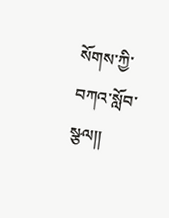སོགས་ཀྱི་བཀའ་སློབ་སྩལ།།